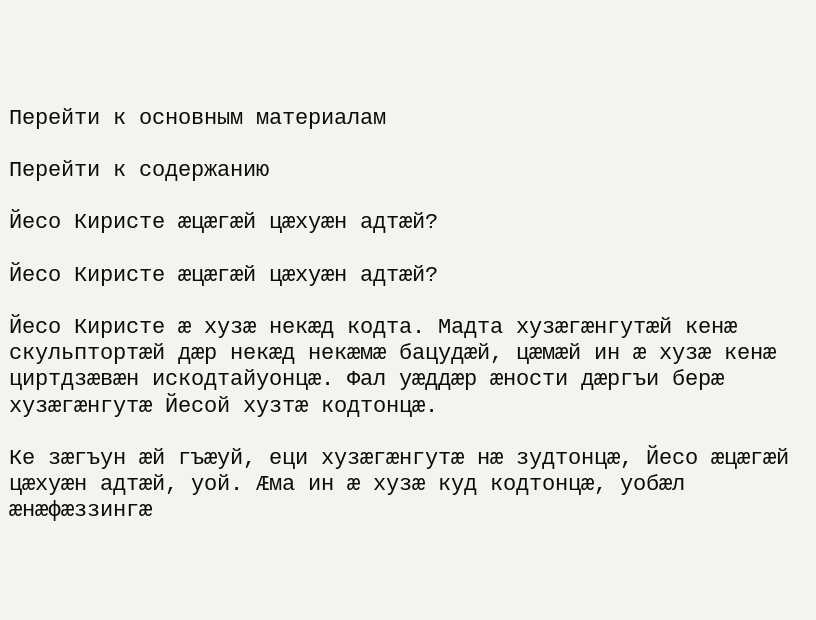Перейти к основным материалам

Перейти к содержанию

Йесо Киристе ӕцӕгӕй цӕхуӕн адтӕй?

Йесо Киристе ӕцӕгӕй цӕхуӕн адтӕй?

Йесо Киристе ӕ хузӕ некӕд кодта. Мадта хузӕгӕнгутӕй кенӕ скульптортӕй дӕр некӕд некӕмӕ бацудӕй, цӕмӕй ин ӕ хузӕ кенӕ циртдзӕвӕн искодтайуонцӕ. Фал уӕддӕр ӕности дӕргъи берӕ хузӕгӕнгутӕ Йесой хузтӕ кодтонцӕ.

Ке зӕгъун ӕй гъӕуй, еци хузӕгӕнгутӕ нӕ зудтонцӕ, Йесо ӕцӕгӕй цӕхуӕн адтӕй, уой. Ӕма ин ӕ хузӕ куд кодтонцӕ, уобӕл ӕнӕфӕззингӕ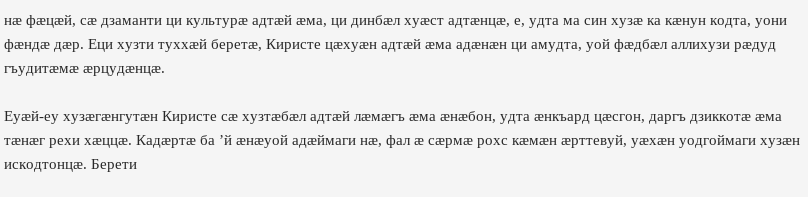нӕ фӕцӕй, сӕ дзаманти ци культурӕ адтӕй ӕма, ци динбӕл хуӕст адтӕнцӕ, е, удта ма син хузӕ ка кӕнун кодта, уони фӕндӕ дӕр. Еци хузти туххӕй беретӕ, Киристе цӕхуӕн адтӕй ӕма адӕнӕн ци амудта, уой фӕдбӕл аллихузи рӕдуд гъудитӕмӕ ӕрцудӕнцӕ.

Еуӕй-еу хузӕгӕнгутӕн Киристе сӕ хузтӕбӕл адтӕй лӕмӕгъ ӕма ӕнӕбон, удта ӕнкъард цӕсгон, даргъ дзиккотӕ ӕма тӕнӕг рехи хӕццӕ. Кадӕртӕ ба ’й ӕнӕуой адӕймаги нӕ, фал ӕ сӕрмӕ рохс кӕмӕн ӕрттевуй, уӕхӕн уодгоймаги хузӕн искодтонцӕ. Берети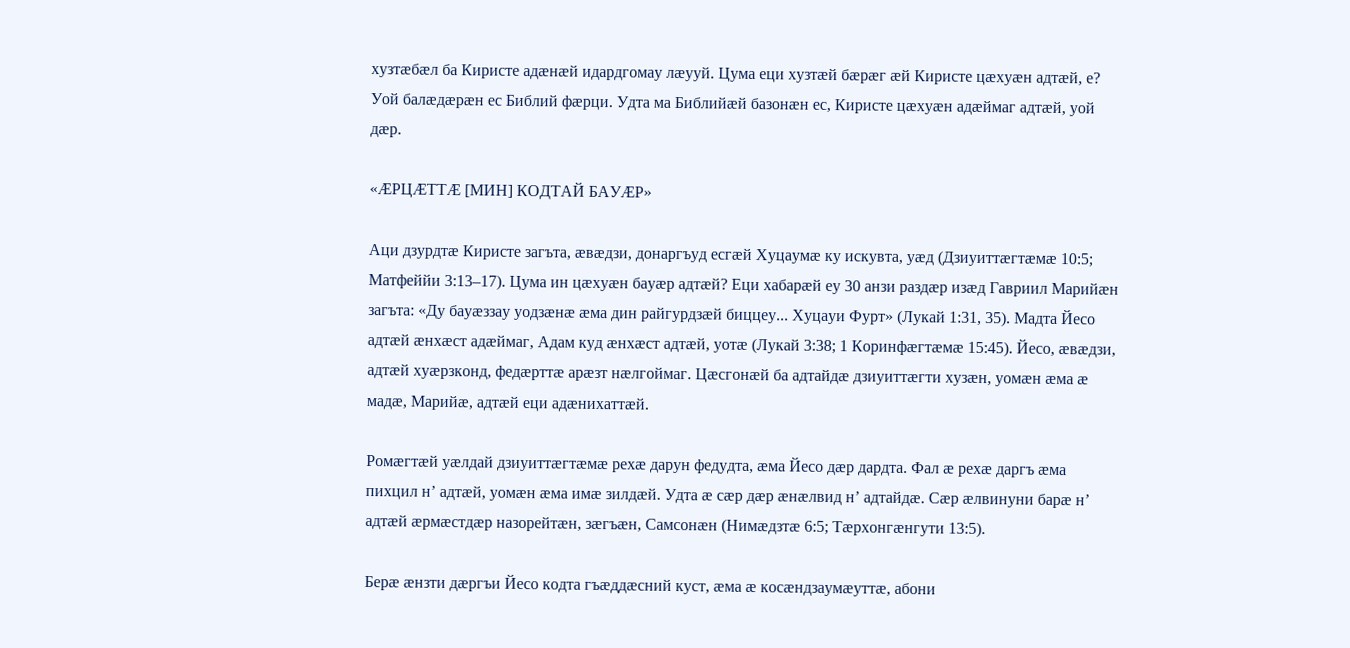хузтӕбӕл ба Киристе адӕнӕй идардгомау лӕууй. Цума еци хузтӕй бӕрӕг ӕй Киристе цӕхуӕн адтӕй, е? Уой балӕдӕрӕн ес Библий фӕрци. Удта ма Библийӕй базонӕн ес, Киристе цӕхуӕн адӕймаг адтӕй, уой дӕр.

«ӔРЦӔТТӔ [МИН] КОДТАЙ БАУӔР»

Аци дзурдтӕ Киристе загъта, ӕвӕдзи, донаргъуд есгӕй Хуцаумӕ ку искувта, уӕд (Дзиуиттӕгтӕмӕ 10:5; Матфеййи 3:13–17). Цума ин цӕхуӕн бауӕр адтӕй? Еци хабарӕй еу 30 анзи раздӕр изӕд Гавриил Марийӕн загъта: «Ду бауӕззау уодзӕнӕ ӕма дин райгурдзӕй биццеу... Хуцауи Фурт» (Лукай 1:31, 35). Мадта Йесо адтӕй ӕнхӕст адӕймаг, Адам куд ӕнхӕст адтӕй, уотӕ (Лукай 3:38; 1 Коринфӕгтӕмӕ 15:45). Йесо, ӕвӕдзи, адтӕй хуӕрзконд, федӕрттӕ арӕзт нӕлгоймаг. Цӕсгонӕй ба адтайдӕ дзиуиттӕгти хузӕн, уомӕн ӕма ӕ мадӕ, Марийӕ, адтӕй еци адӕнихаттӕй.

Ромӕгтӕй уӕлдай дзиуиттӕгтӕмӕ рехӕ дарун федудта, ӕма Йесо дӕр дардта. Фал ӕ рехӕ даргъ ӕма пихцил н’ адтӕй, уомӕн ӕма имӕ зилдӕй. Удта ӕ сӕр дӕр ӕнӕлвид н’ адтайдӕ. Сӕр ӕлвинуни барӕ н’ адтӕй ӕрмӕстдӕр назорейтӕн, зӕгъӕн, Самсонӕн (Нимӕдзтӕ 6:5; Тӕрхонгӕнгути 13:5).

Берӕ ӕнзти дӕргъи Йесо кодта гъӕддӕсний куст, ӕма ӕ косӕндзаумӕуттӕ, абони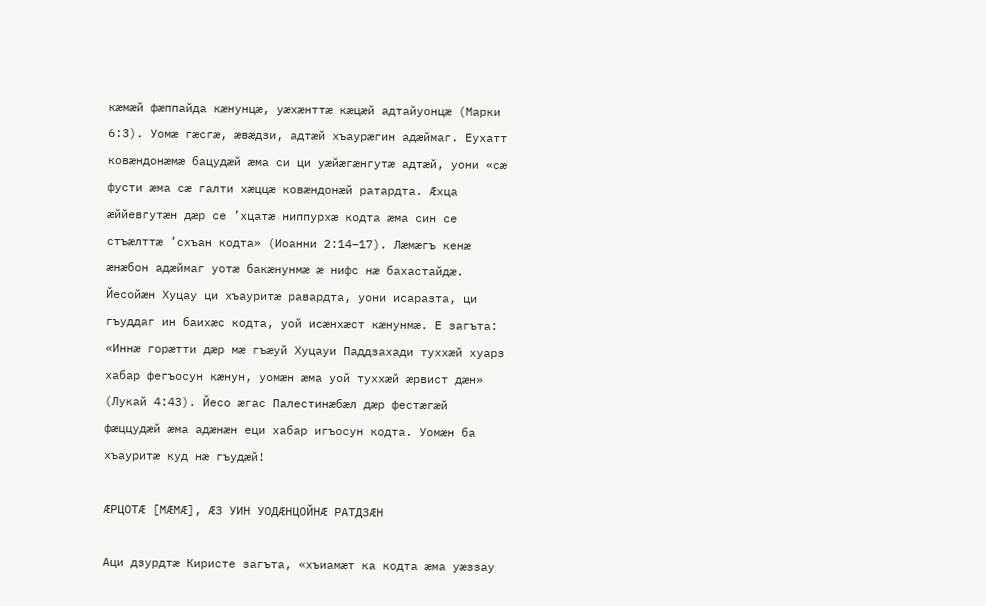кӕмӕй фӕппайда кӕнунцӕ, уӕхӕнттӕ кӕцӕй адтайуонцӕ (Марки 6:3). Уомӕ гӕсгӕ, ӕвӕдзи, адтӕй хъаурӕгин адӕймаг. Еухатт ковӕндонӕмӕ бацудӕй ӕма си ци уӕйӕгӕнгутӕ адтӕй, уони «сӕ фусти ӕма сӕ галти хӕццӕ ковӕндонӕй ратардта. Ӕхца ӕййевгутӕн дӕр се ’хцатӕ ниппурхӕ кодта ӕма син се стъӕлттӕ ’схъан кодта» (Иоанни 2:14–17). Лӕмӕгъ кенӕ ӕнӕбон адӕймаг уотӕ бакӕнунмӕ ӕ нифс нӕ бахастайдӕ. Йесойӕн Хуцау ци хъауритӕ равардта, уони исаразта, ци гъуддаг ин баихӕс кодта, уой исӕнхӕст кӕнунмӕ. Е загъта: «Иннӕ горӕтти дӕр мӕ гъӕуй Хуцауи Паддзахади туххӕй хуарз хабар фегъосун кӕнун, уомӕн ӕма уой туххӕй ӕрвист дӕн» (Лукай 4:43). Йесо ӕгас Палестинӕбӕл дӕр фестӕгӕй фӕццудӕй ӕма адӕнӕн еци хабар игъосун кодта. Уомӕн ба хъауритӕ куд нӕ гъудӕй!

ӔРЦОТӔ [МӔМӔ], ӔЗ УИН УОДӔНЦОЙНӔ РАТДЗӔН

Аци дзурдтӕ Киристе загъта, «хъиамӕт ка кодта ӕма уӕззау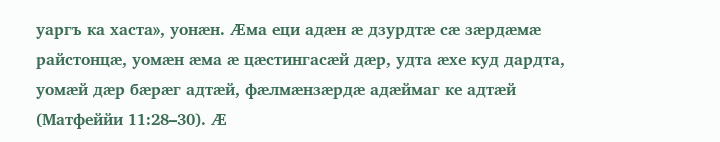уаргъ ка хаста», уонӕн. Ӕма еци адӕн ӕ дзурдтӕ сӕ зӕрдӕмӕ райстонцӕ, уомӕн ӕма ӕ цӕстингасӕй дӕр, удта ӕхе куд дардта, уомӕй дӕр бӕрӕг адтӕй, фӕлмӕнзӕрдӕ адӕймаг ке адтӕй (Матфеййи 11:28–30). Ӕ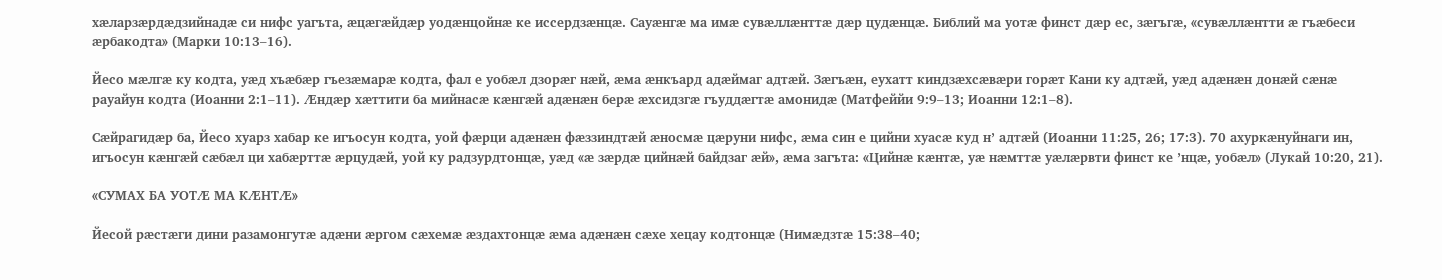хӕларзӕрдӕдзийнадӕ си нифс уагъта, ӕцӕгӕйдӕр уодӕнцойнӕ ке иссердзӕнцӕ. Сауӕнгӕ ма имӕ сувӕллӕнттӕ дӕр цудӕнцӕ. Библий ма уотӕ финст дӕр ес, зӕгъгӕ, «сувӕллӕнтти ӕ гъӕбеси ӕрбакодта» (Марки 10:13–16).

Йесо мӕлгӕ ку кодта, уӕд хъӕбӕр гъезӕмарӕ кодта, фал е уобӕл дзорӕг нӕй, ӕма ӕнкъард адӕймаг адтӕй. Зӕгъӕн, еухатт киндзӕхсӕвӕри горӕт Кани ку адтӕй, уӕд адӕнӕн донӕй сӕнӕ рауайун кодта (Иоанни 2:1–11). Ӕндӕр хӕттити ба мийнасӕ кӕнгӕй адӕнӕн берӕ ӕхсидзгӕ гъуддӕгтӕ амонидӕ (Матфеййи 9:9–13; Иоанни 12:1–8).

Сӕйрагидӕр ба, Йесо хуарз хабар ке игъосун кодта, уой фӕрци адӕнӕн фӕззиндтӕй ӕносмӕ цӕруни нифс, ӕма син е цийни хуасӕ куд н’ адтӕй (Иоанни 11:25, 26; 17:3). 70 ахуркӕнуйнаги ин, игъосун кӕнгӕй сӕбӕл ци хабӕрттӕ ӕрцудӕй, уой ку радзурдтонцӕ, уӕд «ӕ зӕрдӕ цийнӕй байдзаг ӕй», ӕма загъта: «Цийнӕ кӕнтӕ, уӕ нӕмттӕ уӕлӕрвти финст ке ’нцӕ, уобӕл» (Лукай 10:20, 21).

«СУМАХ БА УОТӔ МА КӔНТӔ»

Йесой рӕстӕги дини разамонгутӕ адӕни ӕргом сӕхемӕ ӕздахтонцӕ ӕма адӕнӕн сӕхе хецау кодтонцӕ (Нимӕдзтӕ 15:38–40;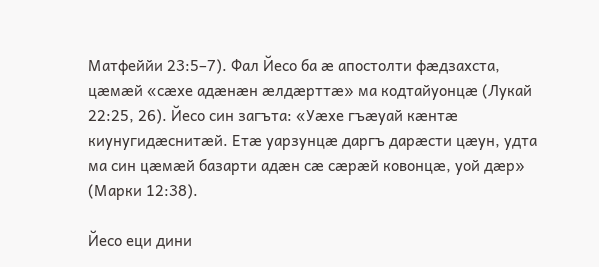Матфеййи 23:5–7). Фал Йесо ба ӕ апостолти фӕдзахста, цӕмӕй «сӕхе адӕнӕн ӕлдӕрттӕ» ма кодтайуонцӕ (Лукай 22:25, 26). Йесо син загъта: «Уӕхе гъӕуай кӕнтӕ киунугидӕснитӕй. Етӕ уарзунцӕ даргъ дарӕсти цӕун, удта ма син цӕмӕй базарти адӕн сӕ сӕрӕй ковонцӕ, уой дӕр» (Марки 12:38).

Йесо еци дини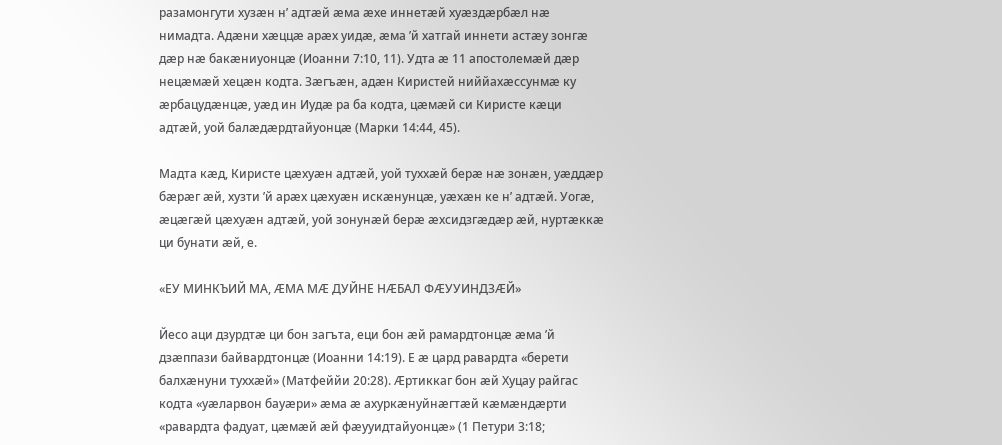разамонгути хузӕн н’ адтӕй ӕма ӕхе иннетӕй хуӕздӕрбӕл нӕ нимадта. Адӕни хӕццӕ арӕх уидӕ, ӕма ’й хатгай иннети астӕу зонгӕ дӕр нӕ бакӕниуонцӕ (Иоанни 7:10, 11). Удта ӕ 11 апостолемӕй дӕр нецӕмӕй хецӕн кодта. Зӕгъӕн, адӕн Киристей ниййахӕссунмӕ ку ӕрбацудӕнцӕ, уӕд ин Иудӕ ра ба кодта, цӕмӕй си Киристе кӕци адтӕй, уой балӕдӕрдтайуонцӕ (Марки 14:44, 45).

Мадта кӕд, Киристе цӕхуӕн адтӕй, уой туххӕй берӕ нӕ зонӕн, уӕддӕр бӕрӕг ӕй, хузти ’й арӕх цӕхуӕн искӕнунцӕ, уӕхӕн ке н’ адтӕй. Уогӕ, ӕцӕгӕй цӕхуӕн адтӕй, уой зонунӕй берӕ ӕхсидзгӕдӕр ӕй, нуртӕккӕ ци бунати ӕй, е.

«ЕУ МИНКЪИЙ МА, ӔМА МӔ ДУЙНЕ НӔБАЛ ФӔУУИНДЗӔЙ»

Йесо аци дзурдтӕ ци бон загъта, еци бон ӕй рамардтонцӕ ӕма ’й дзӕппази байвардтонцӕ (Иоанни 14:19). Е ӕ цард равардта «берети балхӕнуни туххӕй» (Матфеййи 20:28). Ӕртиккаг бон ӕй Хуцау райгас кодта «уӕларвон бауӕри» ӕма ӕ ахуркӕнуйнӕгтӕй кӕмӕндӕрти «равардта фадуат, цӕмӕй ӕй фӕууидтайуонцӕ» (1 Петури 3:18;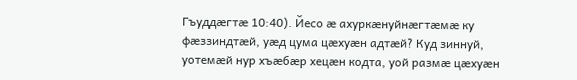Гъуддӕгтӕ 10:40). Йесо ӕ ахуркӕнуйнӕгтӕмӕ ку фӕззиндтӕй, уӕд цума цӕхуӕн адтӕй? Куд зиннуй, уотемӕй нур хъӕбӕр хецӕн кодта, уой размӕ цӕхуӕн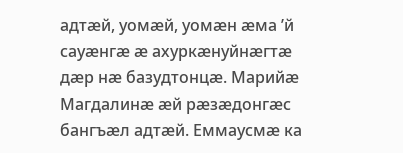адтӕй, уомӕй, уомӕн ӕма ’й сауӕнгӕ ӕ ахуркӕнуйнӕгтӕ дӕр нӕ базудтонцӕ. Марийӕ Магдалинӕ ӕй рӕзӕдонгӕс бангъӕл адтӕй. Еммаусмӕ ка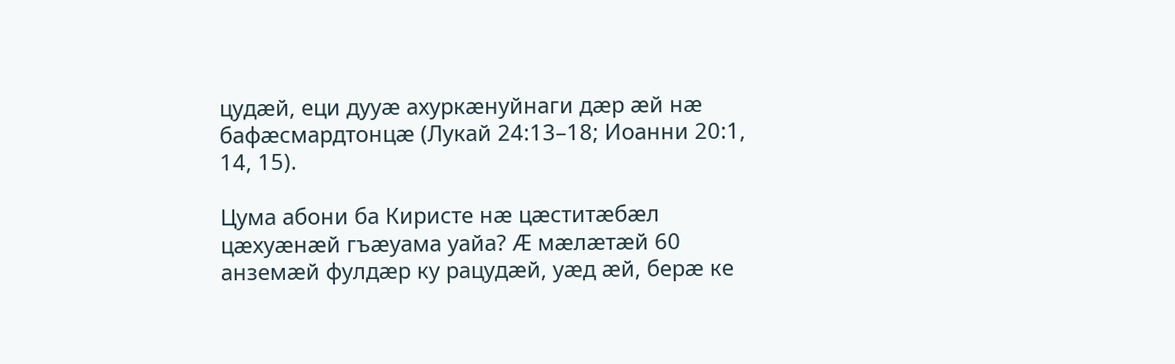цудӕй, еци дууӕ ахуркӕнуйнаги дӕр ӕй нӕ бафӕсмардтонцӕ (Лукай 24:13–18; Иоанни 20:1, 14, 15).

Цума абони ба Киристе нӕ цӕститӕбӕл цӕхуӕнӕй гъӕуама уайа? Ӕ мӕлӕтӕй 60 анземӕй фулдӕр ку рацудӕй, уӕд ӕй, берӕ ке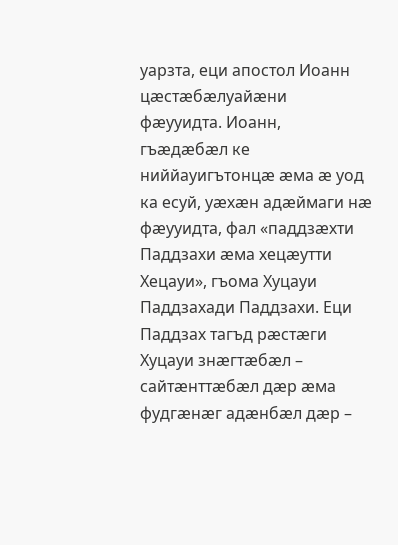уарзта, еци апостол Иоанн цӕстӕбӕлуайӕни фӕууидта. Иоанн, гъӕдӕбӕл ке ниййауигътонцӕ ӕма ӕ уод ка есуй, уӕхӕн адӕймаги нӕ фӕууидта, фал «паддзӕхти Паддзахи ӕма хецӕутти Хецауи», гъома Хуцауи Паддзахади Паддзахи. Еци Паддзах тагъд рӕстӕги Хуцауи знӕгтӕбӕл – сайтӕнттӕбӕл дӕр ӕма фудгӕнӕг адӕнбӕл дӕр –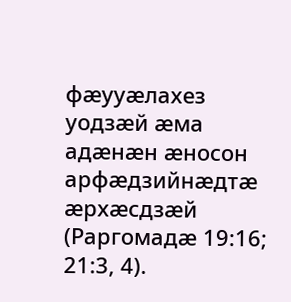фӕууӕлахез уодзӕй ӕма адӕнӕн ӕносон арфӕдзийнӕдтӕ ӕрхӕсдзӕй (Раргомадӕ 19:16; 21:3, 4).